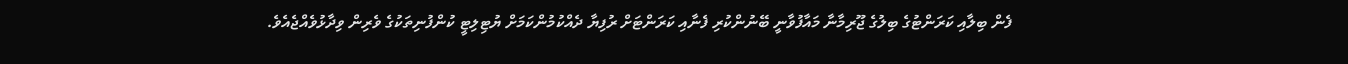ފެން ބިލާއި ކަރަންޓުގެ ބިލުގެ ޖޫރިމާނާ މައާފުވާނީ ބޭނުންކުރި ފެނާއި ކަރަންޓަށް ރުފިޔާ ދެއްކުމުންކަމަށް ޔުޓިލިޓީ ކުންފުނިތަކުގެ ވެރިން ވިދާޅުވެއްޖެއެވެ.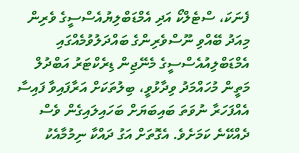ފެނަކަ، ސްޓެލްކޯ އަދި އެމްޑަބްލިޔުއެސްސީގެ ވެރިން މިއަދު ބޭއްވި ނޫސްވެރިންގެ ބައްދަލުވުމެއްގައި އެމްޑަބްލިއުއެސްސީގެ މެނޭޖިން ޑިރެކްޓަރު އަބްދުލް މަތީން މުހައްމަދު ވިދާޅުވީ، ބިލުތަކަށް އަރާފައިވާ ފައިސާ އެއްފަހަރާ ނުވަތަ ބައިބަޔަށް ބަހައިލައިގެން ވެސް ދެއްކޭނެ ކަމަށެވެ. އެގޮތަށް އަގު ދައްކާ ނިމުމާއެކު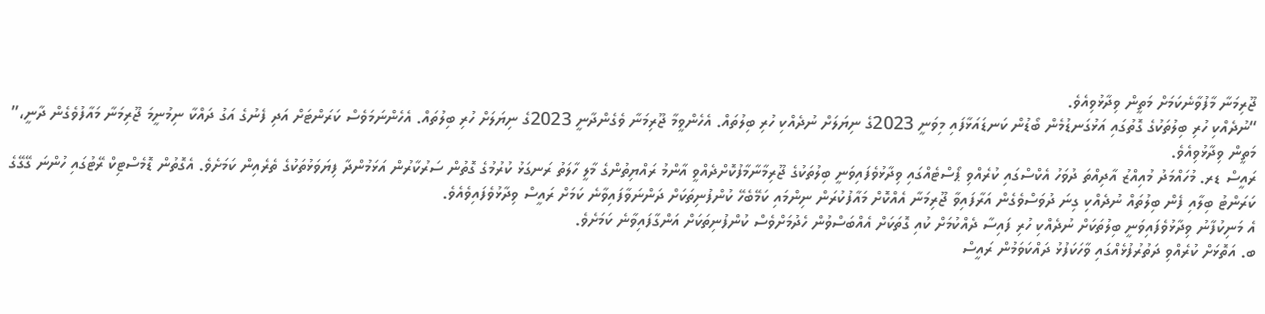ޖޫރިމަނާ މާފުވާނެކަމަށް މަތީން ވިދާޅުވިއެވެ.
“ނުދެއްކި ހުރި ބިލުތަކުގެ ގޮތުގައި އަޅުގަނޑުމެން ބޯޑުން ކަނޑައަޅާފައި މިވަނީ 2023ގެ ނިޔަލަށް ނުދެއްކި ހުރި ބިލުތައް. އެހެންވީމާ ޖޫރިމަނާ ވެގެންދާނީ 2023ގެ ނިޔަލަށް ހުރި ބިލުތައް. އެހެންނަމަވެސް ކަރަންޓަށް އަދި ފެނުގެ އަގު ދައްކާ ނިމުނީމަ ޖޫރިމަނާ މައާފުވެގެން ދާނީ،” މަތީން ވިދާޅުވިއެވެ.
ރައީސް ޑރ. މުހައްމަދު މުއިއްޒު އާދިއްތަ ދުވަހު އެކްސްގައި ކުރެއްވި ޕޯސްޓެއްގައި ވިދާޅުވެފައިވަނީ ބިލުތަކުގެ ޖޫރިމާނާމާފުކޮށްދެއްވީ އާންމު ރައްޔިތުންގެ މާލީ ހާލަތު ރަނގަޅު ކުރުމުގެ ގޮތުން ސަރުކާރުން އަޅަމުންދާ ފިޔަވަޅުތަކުގެ ތެރެއިން ކަމަށެވެ. އެގޮތުން ޑޮމެސްޓިކް ރޭޓުގައި ހުންނަ ގޭގޭގެ ކަރަންޓު ބިލާއި ފެން ބިލުތައް ނުދެއްކި ގިނަ ދުވަސްވެގެން އަރާފައިވާ ޖޫރިމަނާ އެއްކޮށް މައާފުކުރަން ނިންމައި ކަމޭބެހޭ ކުންފުނިތަކަށް ދަންނަވާފައިވާނެ ކަމަށް ރައީސް ވިދާޅުވެފައިވެއެވެ.
އެ މަނިކުފާނު ވިދާޅުވެފައިވަނީ ބިލުތަކަށް ނުދެއްކި ހުރި ފައިސާ ދެއްކުމަށް ކުއި ގޮތަކަށް އެއްބަސްވުން ހެދުމަށްވެސް ކުންފުނިތަކަށް އަންގާފައިވާނެ ކަމަށެވެ.
ބ. އަތޮޅަށް ކުރެއްވި ދަތުރުފުޅެއްގައި ވާހަކަފުޅު ދައްކަވަމުން ރައީސް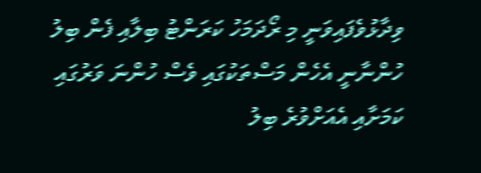ވިދާޅުވެފައިވަނީ މި ރޯދަމަހު ކަރަންޓު ބިލާއި ފެން ބިލު ހުންނާނީ އެހެން މަސްތަކުގައި ވެސް ހުންނަ ވަރުގައި ކަމަށާއި އެއަށްވުރެ ބިލު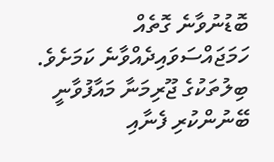ބޮޑުނުވާނެ ގޮތެއް ހަމަޖައްސަވައިދެއްވާނެ ކަމަށެވެ.
ބިލުތަކުގެ ޖޫރިމަނާ މައާފުވާނީ ބޭނުންކުރި ފެނާއި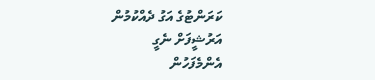ކަރަންޓުގެ އަގު ދެއްކުމުން
އަރުޝީފަށް ނެގީ
އެންމެފަހުން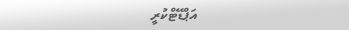އަޕްޑޭޓްކުރީ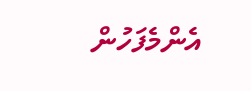އެންމެފަހުން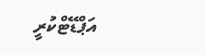އަޕްޑޭޓްކުރީ